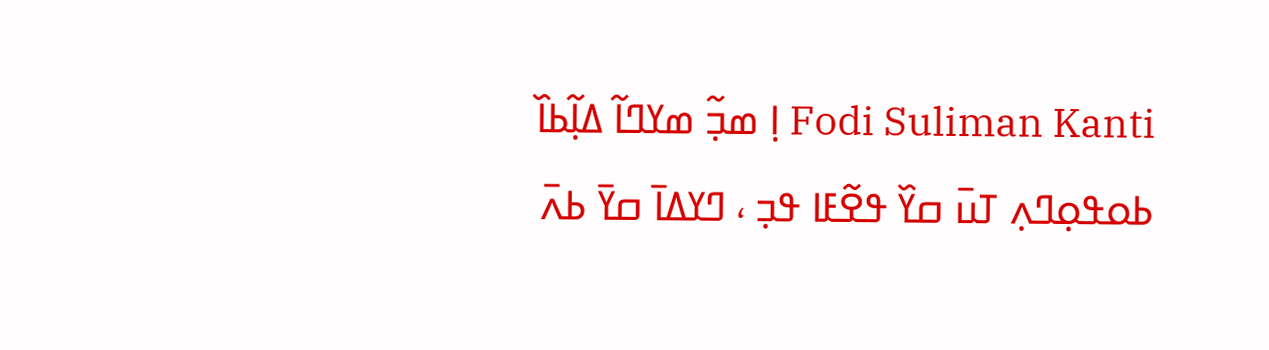Fodi Suliman Kanti ߊ߲ ߘߏ߲߬ ߘߌߣߊ߬ ߡߊ߲߬ߕߊ߰ ߕߋߟߋ߲ߣߍ߲ ߠߎ߫ ߛߌ߰ ߟߐ߬ߓߊ ߟߏ߲ ، ߣߌߡߊ߫ ߛߌ߫ ߕߍ߫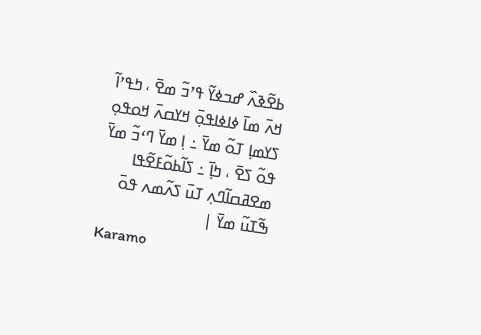ߕߐ߬ߢߍ߰ ߝߏߦߌ߬ ߟߴߏ߬ ߘߐ߫ ، ߤߟߴߊ߬ ߞߍ߫ ߘߊ߫ ߦߊߦߊߟߋ߲߫ ߞߌߛߍ߫ ߞߋߟߋ߲ ߖߌߘߊ߲ ߠߋ߬ ߘߌ߫ ߸ ߊ߲ ߘߌ߫ ߣߵߏ߬ ߘߌ߫ ߟߋ߬ ߖߐ߫ ، ߤߊ߲߫ ߸ ߖߊ߬ߕߋ߬ߓߐ߬ߟߊ ߘߐߥߛߊ߬ߣߍ߲ ߠߎ߫ ߖߍ߬ߘߍ ߟߋ߫ ߒ߬ߠߎ߬ ߘߌ߫ |
Karamo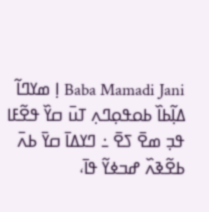Baba Mamadi Jani ߊ߲ ߘߌߣߊ߬ ߡߊ߲߬ߕߊ߰ ߕߋߟߋ߲ߣߍ߲ ߠߎ߫ ߛߌ߰ ߟߐ߬ߓߊ ߟߏ߲ ߘߐ߫ ߖߐ߫ ߸ ߣߌߡߊ߫ ߛߌ߫ ߕߍ߫ ߕߐ߬ߢߍ߰ ߝߏߦߌ߬ ߟߊ߫،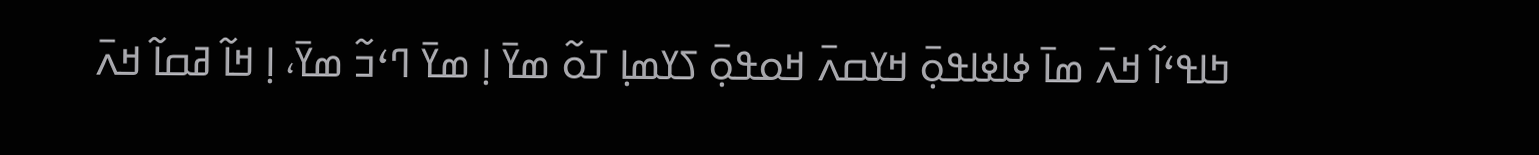ߤߊߟߵߊ߬ ߞߍ߫ ߘߊ߫ ߦߊߦߊߟߋ߲߫ ߞߌߛߍ߫ ߞߋߟߋ߲߫ ߖߌߘߊ߲ ߠߋ߬ ߘߌ߫ ߊ߲ ߘߌ߫ ߣߵߏ߬ ߘߌ߫، ߊ߲ ߞߊ߬ ߥߛߊ߬ ߞߍ߫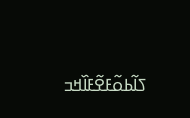ߖߊ߬ߕߋ߬ߓߐ߬ߓߊ߰ߞߏ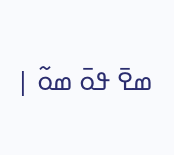ߘߐ߫ ߟߋ߫ ߘߋ߬ |